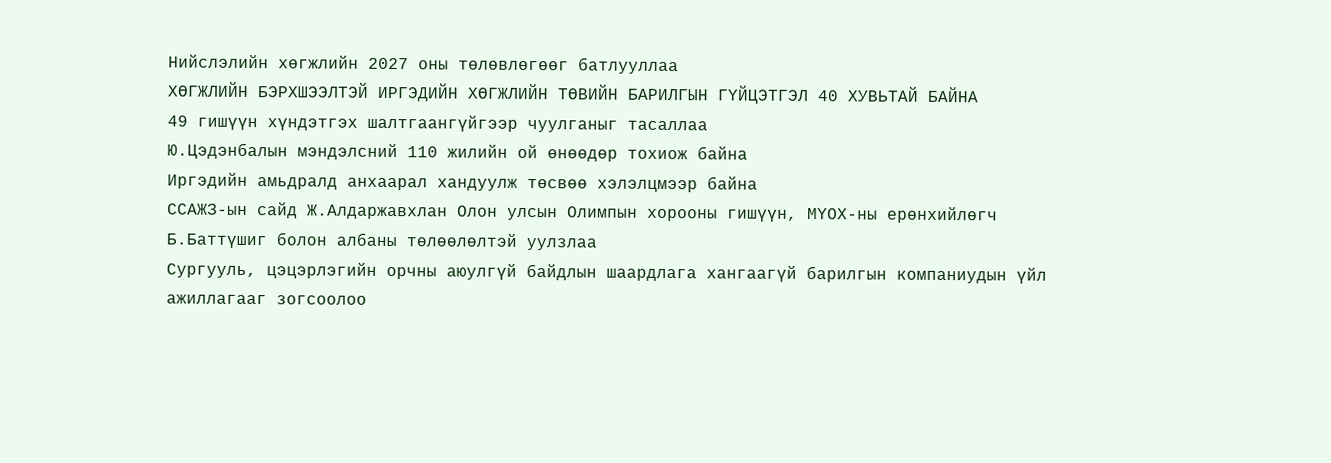Нийслэлийн хөгжлийн 2027 оны төлөвлөгөөг батлууллаа
ХӨГЖЛИЙН БЭРХШЭЭЛТЭЙ ИРГЭДИЙН ХӨГЖЛИЙН ТӨВИЙН БАРИЛГЫН ГҮЙЦЭТГЭЛ 40 ХУВЬТАЙ БАЙНА
49 гишүүн хүндэтгэх шалтгаангүйгээр чуулганыг тасаллаа
Ю.Цэдэнбалын мэндэлсний 110 жилийн ой өнөөдөр тохиож байна
Иргэдийн амьдралд анхаарал хандуулж төсвөө хэлэлцмээр байна
ССАЖЗ-ын сайд Ж.Алдаржавхлан Олон улсын Олимпын хорооны гишүүн, МҮОХ-ны ерөнхийлөгч Б.Баттүшиг болон албаны төлөөлөлтэй уулзлаа
Сургууль, цэцэрлэгийн орчны аюулгүй байдлын шаардлага хангаагүй барилгын компаниудын үйл ажиллагааг зогсоолоо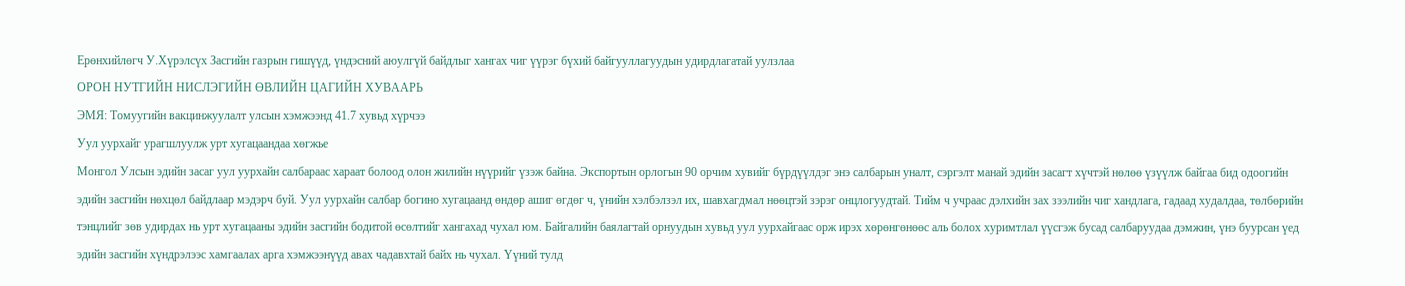Ерөнхийлөгч У.Хүрэлсүх Засгийн газрын гишүүд, үндэсний аюулгүй байдлыг хангах чиг үүрэг бүхий байгууллагуудын удирдлагатай уулзлаа
ОРОН НУТГИЙН НИСЛЭГИЙН ӨВЛИЙН ЦАГИЙН ХУВААРЬ
ЭМЯ: Томуугийн вакцинжуулалт улсын хэмжээнд 41.7 хувьд хүрчээ
Уул уурхайг урагшлуулж урт хугацаандаа хөгжье
Монгол Улсын эдийн засаг уул уурхайн салбараас хараат болоод олон жилийн нүүрийг үзэж байна. Экспортын орлогын 90 орчим хувийг бүрдүүлдэг энэ салбарын уналт, сэргэлт манай эдийн засагт хүчтэй нөлөө үзүүлж байгаа бид одоогийн эдийн засгийн нөхцөл байдлаар мэдэрч буй. Уул уурхайн салбар богино хугацаанд өндөр ашиг өгдөг ч, үнийн хэлбэлзэл их, шавхагдмал нөөцтэй зэрэг онцлогуудтай. Тийм ч учраас дэлхийн зах зээлийн чиг хандлага, гадаад худалдаа, төлбөрийн тэнцлийг зөв удирдах нь урт хугацааны эдийн засгийн бодитой өсөлтийг хангахад чухал юм. Байгалийн баялагтай орнуудын хувьд уул уурхайгаас орж ирэх хөрөнгөнөөс аль болох хуримтлал үүсгэж бусад салбаруудаа дэмжин, үнэ буурсан үед эдийн засгийн хүндрэлээс хамгаалах арга хэмжээнүүд авах чадавхтай байх нь чухал. Үүний тулд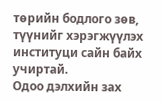төрийн бодлого зөв, түүнийг хэрэгжүүлэх институци сайн байх учиртай.
Одоо дэлхийн зах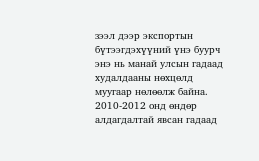зээл дээр экспортын бүтээгдэхүүний үнэ буурч энэ нь манай улсын гадаад худалдааны нөхцөлд муугаар нөлөөлж байна. 2010-2012 онд өндөр алдагдалтай явсан гадаад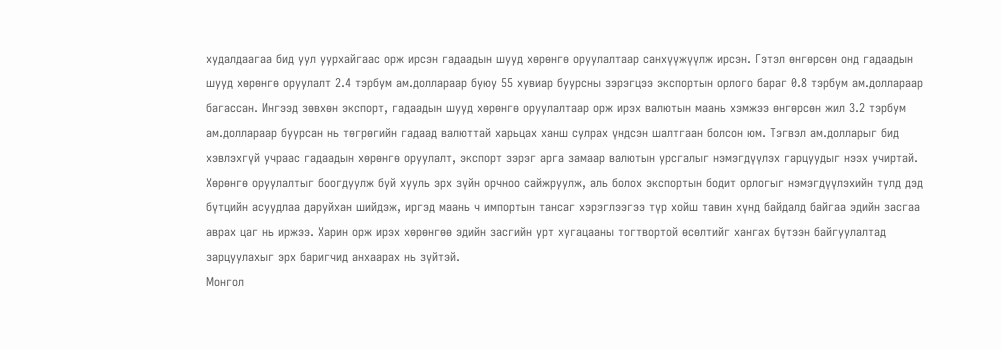худалдаагаа бид уул уурхайгаас орж ирсэн гадаадын шууд хөрөнгө оруулалтаар санхүүжүүлж ирсэн. Гэтэл өнгөрсөн онд гадаадын шууд хөрөнгө оруулалт 2.4 тэрбум ам.доллараар буюу 55 хувиар буурсны зэрэгцээ экспортын орлого бараг 0.8 тэрбум ам.доллараар багассан. Ингээд зөвхөн экспорт, гадаадын шууд хөрөнгө оруулалтаар орж ирэх валютын маань хэмжээ өнгөрсөн жил 3.2 тэрбум ам.доллараар буурсан нь төгрөгийн гадаад валюттай харьцах ханш сулрах үндсэн шалтгаан болсон юм. Тэгвэл ам.долларыг бид хэвлэхгүй учраас гадаадын хөрөнгө оруулалт, экспорт зэрэг арга замаар валютын урсгалыг нэмэгдүүлэх гарцуудыг нээх учиртай. Хөрөнгө оруулалтыг боогдуулж буй хууль эрх зүйн орчноо сайжруулж, аль болох экспортын бодит орлогыг нэмэгдүүлэхийн тулд дэд бүтцийн асуудлаа даруйхан шийдэж, иргэд маань ч импортын тансаг хэрэглээгээ түр хойш тавин хүнд байдалд байгаа эдийн засгаа аврах цаг нь иржээ. Харин орж ирэх хөрөнгөө эдийн засгийн урт хугацааны тогтвортой өсөлтийг хангах бүтээн байгуулалтад зарцуулахыг эрх баригчид анхаарах нь зүйтэй.
Монгол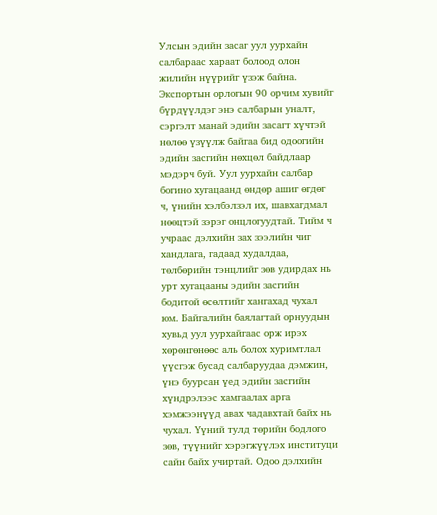Улсын эдийн засаг уул уурхайн салбараас хараат болоод олон жилийн нүүрийг үзэж байна. Экспортын орлогын 90 орчим хувийг бүрдүүлдэг энэ салбарын уналт, сэргэлт манай эдийн засагт хүчтэй нөлөө үзүүлж байгаа бид одоогийн эдийн засгийн нөхцөл байдлаар мэдэрч буй. Уул уурхайн салбар богино хугацаанд өндөр ашиг өгдөг ч, үнийн хэлбэлзэл их, шавхагдмал нөөцтэй зэрэг онцлогуудтай. Тийм ч учраас дэлхийн зах зээлийн чиг хандлага, гадаад худалдаа, төлбөрийн тэнцлийг зөв удирдах нь урт хугацааны эдийн засгийн бодитой өсөлтийг хангахад чухал юм. Байгалийн баялагтай орнуудын хувьд уул уурхайгаас орж ирэх хөрөнгөнөөс аль болох хуримтлал үүсгэж бусад салбаруудаа дэмжин, үнэ буурсан үед эдийн засгийн хүндрэлээс хамгаалах арга хэмжээнүүд авах чадавхтай байх нь чухал. Үүний тулд төрийн бодлого зөв, түүнийг хэрэгжүүлэх институци сайн байх учиртай. Одоо дэлхийн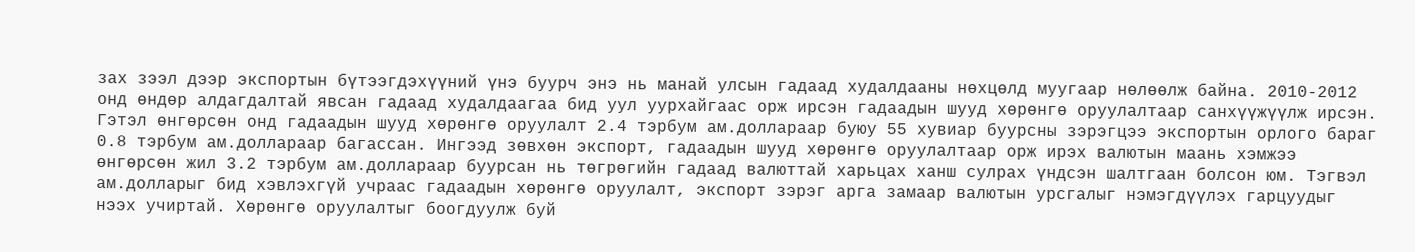зах зээл дээр экспортын бүтээгдэхүүний үнэ буурч энэ нь манай улсын гадаад худалдааны нөхцөлд муугаар нөлөөлж байна. 2010-2012 онд өндөр алдагдалтай явсан гадаад худалдаагаа бид уул уурхайгаас орж ирсэн гадаадын шууд хөрөнгө оруулалтаар санхүүжүүлж ирсэн. Гэтэл өнгөрсөн онд гадаадын шууд хөрөнгө оруулалт 2.4 тэрбум ам.доллараар буюу 55 хувиар буурсны зэрэгцээ экспортын орлого бараг 0.8 тэрбум ам.доллараар багассан. Ингээд зөвхөн экспорт, гадаадын шууд хөрөнгө оруулалтаар орж ирэх валютын маань хэмжээ өнгөрсөн жил 3.2 тэрбум ам.доллараар буурсан нь төгрөгийн гадаад валюттай харьцах ханш сулрах үндсэн шалтгаан болсон юм. Тэгвэл ам.долларыг бид хэвлэхгүй учраас гадаадын хөрөнгө оруулалт, экспорт зэрэг арга замаар валютын урсгалыг нэмэгдүүлэх гарцуудыг нээх учиртай. Хөрөнгө оруулалтыг боогдуулж буй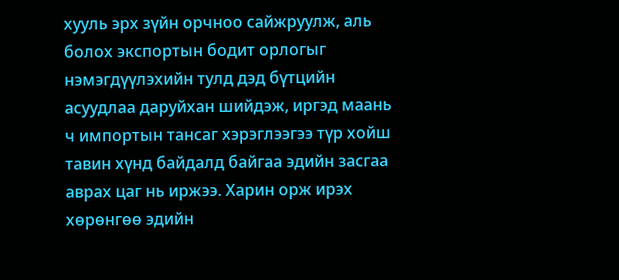хууль эрх зүйн орчноо сайжруулж, аль болох экспортын бодит орлогыг нэмэгдүүлэхийн тулд дэд бүтцийн асуудлаа даруйхан шийдэж, иргэд маань ч импортын тансаг хэрэглээгээ түр хойш тавин хүнд байдалд байгаа эдийн засгаа аврах цаг нь иржээ. Харин орж ирэх хөрөнгөө эдийн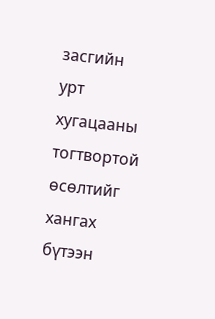засгийн урт хугацааны тогтвортой өсөлтийг хангах бүтээн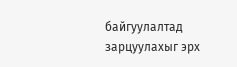байгуулалтад зарцуулахыг эрх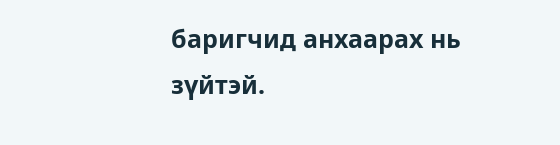баригчид анхаарах нь зүйтэй.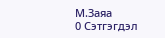М.Заяа
0 Сэтгэгдэл